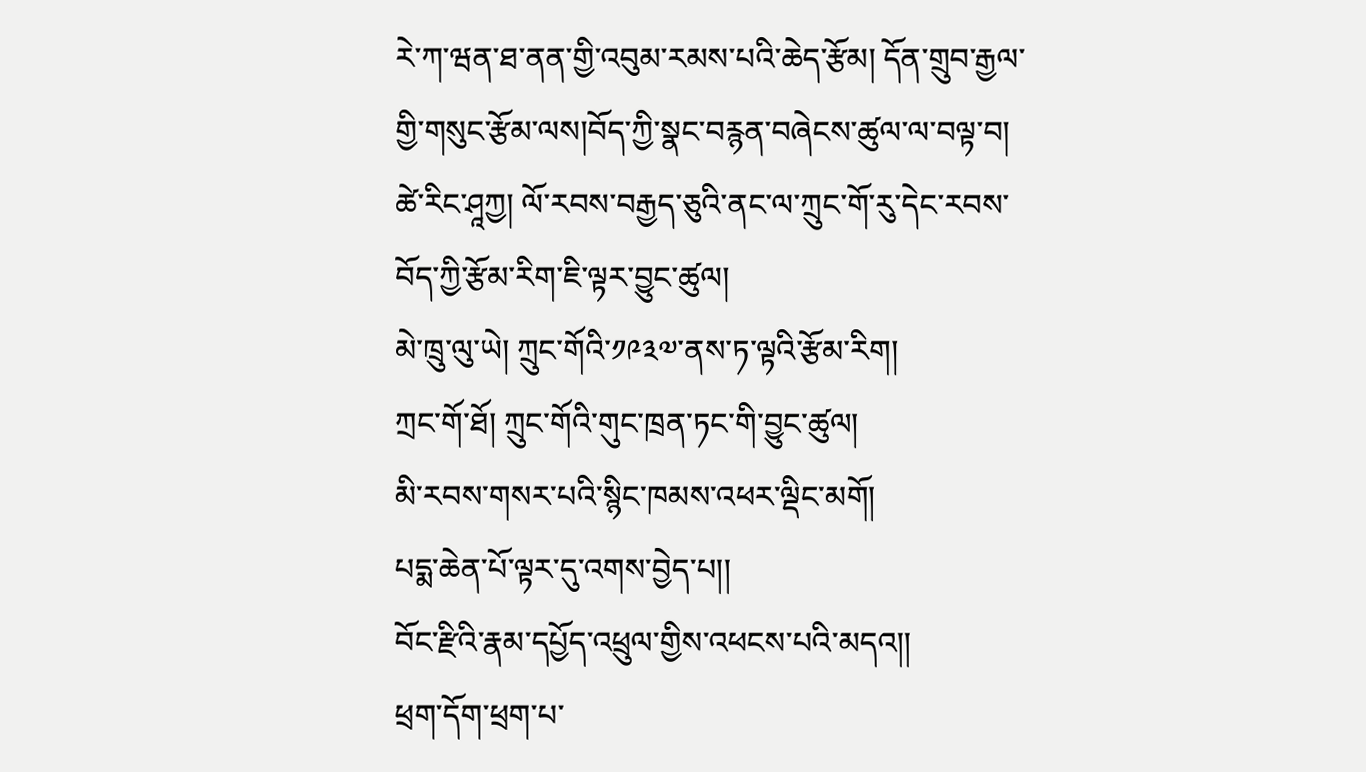རེ་ཀ་ཝན་ཐ་ནན་གྱི་འབུམ་རམས་པའི་ཆེད་རྩོམ། དོན་གྲུབ་རྒྱལ་གྱི་གསུང་རྩོམ་ལས།བོད་ཀྱི་སྣང་བརྙན་བཞེངས་ཚུལ་ལ་བལྟ་བ།
ཚེ་རིང་ཤཱཀྱ། ལོ་རབས་བརྒྱད་ཅུའི་ནང་ལ་ཀྲུང་གོ་རུ་དེང་རབས་བོད་ཀྱི་རྩོམ་རིག་ཇི་ལྟར་བྱུང་ཚུལ།
མེ་ཁྲུ་ལུ་ཡེ། ཀྲུང་གོའི་༡༩༣༧་ནས་ཏ་ལྟའི་རྩོམ་རིག།
ཀྲང་གོ་ཐོ། ཀྲུང་གོའི་གུང་ཁྲན་ཏང་གི་བྱུང་ཚུལ།
མི་རབས་གསར་པའི་སྙིང་ཁམས་འཕར་ལྡིང་མགོ།
པདྨ་ཆེན་པོ་ལྟར་དུ་འགས་བྱེད་པ།།
བོང་རྫིའི་རྣམ་དཔྱོད་འཕྲུལ་གྱིས་འཕངས་པའི་མདའ།།
ཕྲག་དོག་ཕྲག་པ་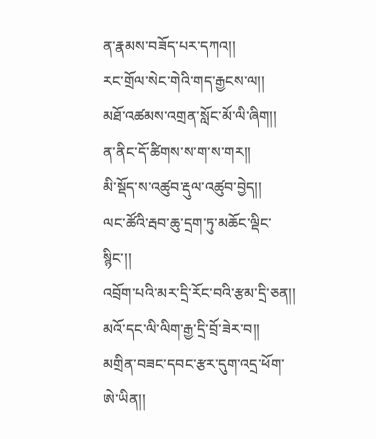ན་རྣམས་བཟོད་པར་དཀའ།།
རང་གྲོལ་སེང་གེའི་གད་རྒྱངས་ལ།།
མཐོ་འཚམས་འགྲན་སློང་མོ་ལི་ཞིག།།
ན་ནིང་དོ་ཚིགས་ས་ག་ས་གར།།
མི་སྡོད་ས་འཚུབ་རྡུལ་འཚུབ་བྱེད།།
ལང་ཚོའི་རྦབ་ཆུ་དྲག་ཏུ་མཆོང་ལྡིང་སྙིང་།།
འབྲོག་པའི་མར་དྲི་རོང་བའི་རྩམ་དྲི་ཅན།།
མའོ་དང་ལི་ལིག་རྒྱ་དྲི་བྲོ་ཟེར་བ།།
མགྲིན་བཟང་དབང་རྩར་དུག་འདྲ་ཕོག་ཨེ་ཡིན།།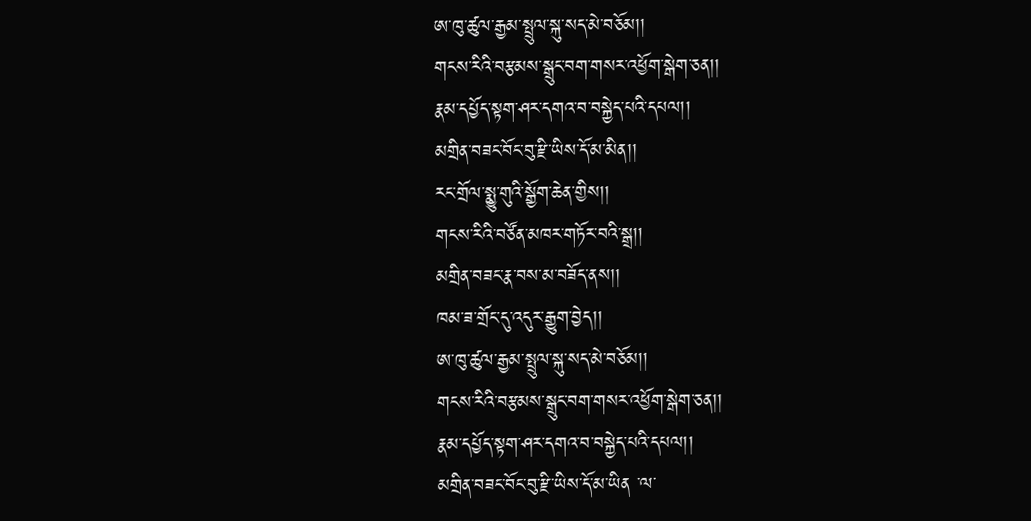ཨ་ཁུ་ཚུལ་རྒྱམ་སྤྲུལ་སྐུ་སད་མེ་བཅོམ།།
གངས་རིའི་བརྩམས་སྒྲུང་བག་གསར་འཕྱོག་སྒེག་ཅན།།
རྣམ་དཔྱོད་སྟག་ཤར་དགའ་བ་བསྐྱེད་པའི་དཔལ།།
མགྲིན་བཟང་བོང་བུ་རྫི་ཡིས་དོ་མ་མིན།།
རང་གྲོལ་སྨྱུ་གུའི་སྒྱོག་ཆེན་གྱིས།།
གངས་རིའི་བཙོན་མཁར་གཏོར་བའི་སྒྲ།།
མགྲིན་བཟང་རྣ་བས་མ་བཟོད་ནས།།
ཁམ་ཟ་གྲོང་དུ་འདུར་རྒྱུག་བྱེད།།
ཨ་ཁུ་ཚུལ་རྒྱམ་སྤྲུལ་སྐུ་སད་མེ་བཅོམ།།
གངས་རིའི་བརྩམས་སྒྲུང་བག་གསར་འཕྱོག་སྒེག་ཅན།།
རྣམ་དཔྱོད་སྟག་ཤར་དགའ་བ་བསྐྱེད་པའི་དཔལ།།
མགྲིན་བཟང་བོང་བུ་རྫི་ཡིས་དོ་མ་ཡིན ་ལ་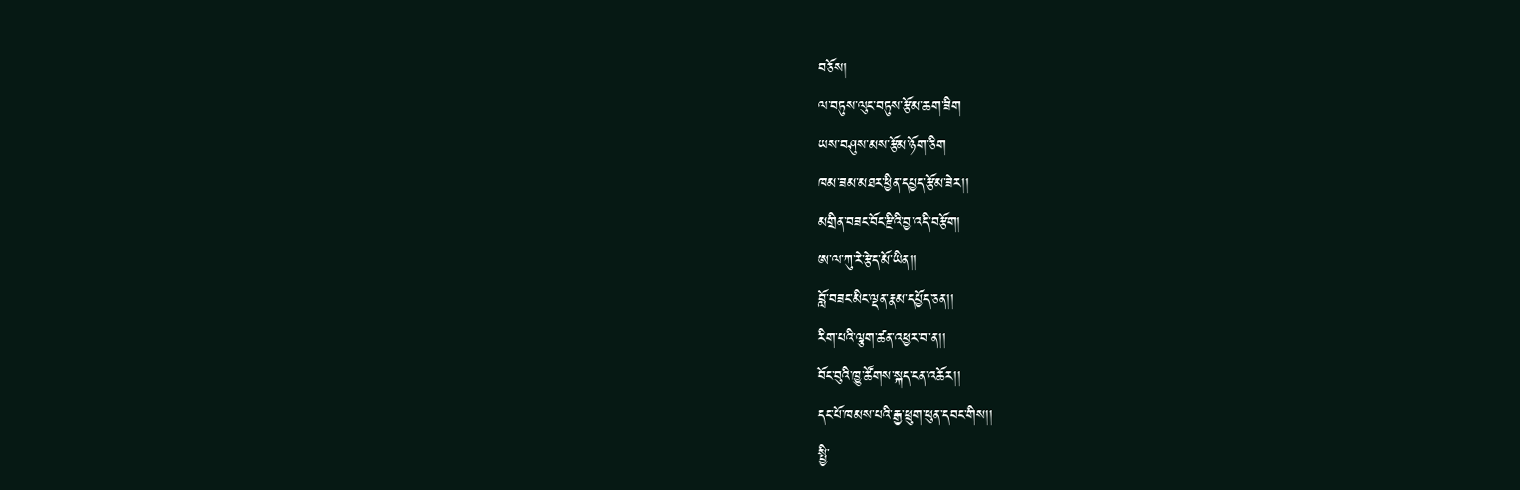བཅོས།
ལ་བཏུས་ལུང་བཏུས་རྩོམ་ཆག་ཟིག
ཡས་བཤུས་མས་རྩོམ་ཉོག་ཅིག
ཁམ་ཟམ་མཐར་ཕྱིན་དཔྱད་རྩོམ་ཟེར།།
མགྲིན་བཟང་བོང་རྫིའི་བྱ་འདི་བརྩོག།
ཨ་ལ་ཀུ་རེ་རྩེད་མོ་ཡིན།།
བློ་བཟང་མིང་ལྡན་རྣམ་དཔྱོད་ཅན།།
རིག་པའི་ལྕག་ཚན་འཕྱར་བ་ན།།
བོང་བུའི་ཁྱུ་ཚོགས་སྐད་ངན་འཆོར།།
དང་པོ་ཁམས་པའི་རྒྱ་ཕྲུག་ཕུན་དབང་གིས།།
སྤྱི་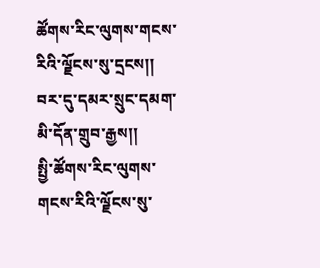ཚོགས་རིང་ལུགས་གངས་རིའི་ལྗོངས་སུ་དྲངས།།
བར་དུ་དམར་སྲུང་དམག་མི་དོན་གྲུབ་རྒྱས།།
སྤྱི་ཚོགས་རིང་ལུགས་གངས་རིའི་ལྗོངས་སུ་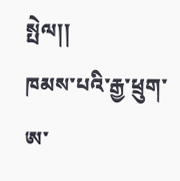སྤེལ།།
ཁམས་པའི་རྒྱ་ཕྲུག་ཨ་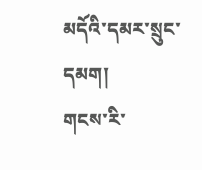མདོའི་དམར་སྲུང་དམག།
གངས་རི་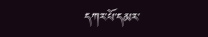དཀར་པོ་དམར་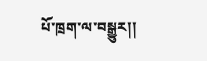པོ་ཁྲག་ལ་བསྒྱུར།།